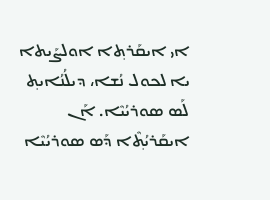ܐܝ ܐܝܩܰܪܬ݂ܐ ܐܘܠܨܰܝܬܐ ܝܐ ܠܟܘܠ ܢܳܫܐ، ܕܝܠܳܢܳܐܝܬ݂ ܠܰܣ ܣܘܪܝܳܝܶܐ. ܐܰܢ ܐܝܩܰܪܝܳܬ݂ܶܐ ܕܰܣ ܣܘܪܝܳܝܶܐ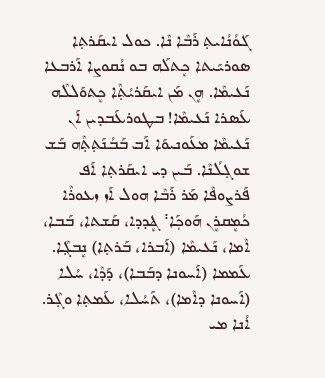ܓܰܘܳܢܳܐܝܬ݂ ܪܰܒܶܐ ܢܶܐ. ܟܘܠ ܐܝܩܰܪܬ݂ܐ ܣܘܪܝܰܝܬܐ ܟܷܬܠܰܗ ܒܘ ܢܳܩܘܨܐ ܐܰܪܒܥܐ ܢܰܥܝܡܶܐ. ܗܷܢ ܡܰܢ ܐܝܩܰܪܝܳܬ݂ܶܐ ܟܷܬܘܰܠܠܶܗ ܥܰܣܪܐ ܢܰܥܝܡܶܐ! ܒܛܘܪܥܰܒܕܝܢ ܐܰܢ ܢܰܥܝܡܶܐ ܡܥܰܘܢܝܘܰܐ ܐܰܒ ܒܰܒܳܢܰܬ݂ܬ݂ܶܗ ܒܰܫ ܫܘܓ݂ܠܳܢܶܐ. ܒܰܝܢ ܕܝ ܐܝܩܰܪܬ݂ܐ ܐܰܦ ܦܰܪܨܘܦܶܐ ܡܰܪ ܪܰܒܶܐ ܗܘܠ ܐܰܙ ܙܥܘܪܶܐ ܟܳܡܷܩܪܷܢ ܗܰܘܟ݂ܰܐ܃ ܔܷܕܕܐ، ܩܰܫܬܐ، ܒܰܒܐ، ܐܶܡܐ، ܢܰܥܝܡܶܐ (ܐܰܒܪܐ، ܒܰܪܬ݂ܐ) ܢܷܒܓ݂ܶܐ. ܥܰܡܡܐ (ܐܰܚܘܢܐ ܕܒܰܒܐ)، ܕܰܕܶܐ، ܚܳܠܐ (ܐܰܚܘܢܐ ܕܐܶܡܐ)، ܬܰܚܳܠܐ، ܥܰܡܬ݂ܐ ܘܓ݂ܶܪ.
ܐܳܢܐ ܡܝ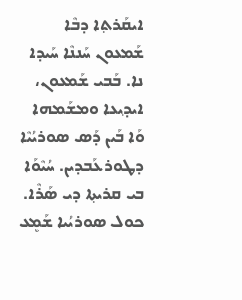ܐܝܩܰܪܬ݂ܐ ܕܒܶܐ ܫܰܡܥܘܢ ܚܰܢܢܶܐ ܚܰܝܕܐ ܢܐ. ܒܰܒܝ ܫܰܡܥܘܢ، ܐܝܕ݂ܝܥܐ ܘܡܫܰܡܗܐ ܘܰܐ ܒܰܝܢ ܕܰܣ ܣܘܪܝܳܝܶܐ ܕܛܘܪܥܰܒܕܝܢ. ܚܳܝܶܘܰܐ ܒܝ ܩܪܝܬ݂ܐ ܕܝ ܣܰܪܶܐ. ܟܘܠ ܣܘܪܝܳܝܐ ܫܰܡܷܥ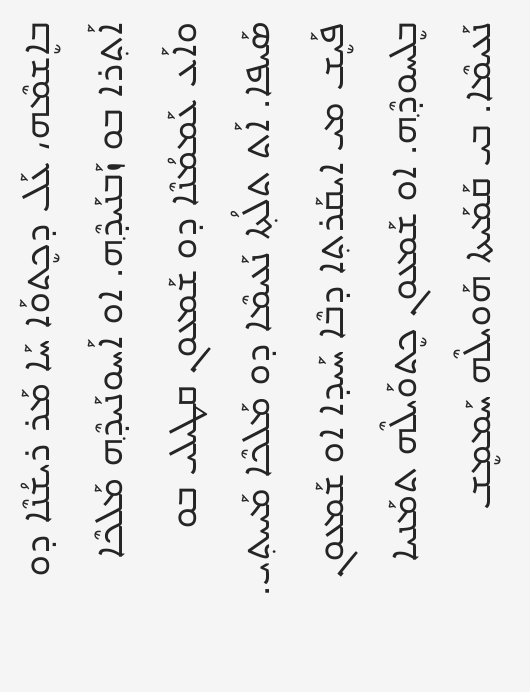ܒܐܷܫܡܶܗ، ܥܰܠ ܕܟܷܬܘܰܐ ܚܰܐ ܡܰܪ ܪܝܫܳܢܶܐ ܕܘ ܐܰܬ݂ܪܐ ܒܘ ܙܰܒܢܰܝܕ݂ܶܗ. ܐܘ ܐܰܚܘܢܰܝܕ݂ܶܗ ܡܰܠܟܶܐ ܘܐܰܥ ܥܰܡܡܳܢܶܐ ܕܘ ܫܰܡܥܘܢ ܩܛܝܠܝ ܒܘ ܣܰܝܦܐ. ܐܰܬ ܬܠܳܬ݂ܐ ܢܰܥܝܡܶܐ ܕܘ ܡܰܠܟܶܐ ܡܰܝܝܬ݂ܝ. ܦܰܝܷܫ ܡܝ ܐܝܩܰܪܬ݂ܐ ܕܒܶܐ ܚܰܝܕܐ ܐܘ ܫܰܡܥܘܢ ܒܷܠܚܘܕ݂ܶܗ. ܐܘ ܫܰܡܥܘܢ ܟܷܬܘܰܝܠܶܗ ܬܡܰܢܝܐ ܢܰܥܝܡܶܐ. ܒܝ ܩܰܡܰܝܬܐ ܗܰܘܝܠܶܗ ܚܰܡܡܷܫ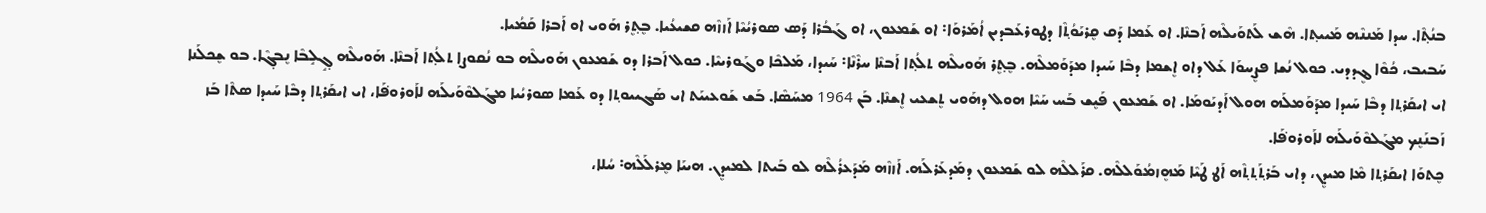ܒܢܳܬ݂ܶܐ. ܚܕܐ ܡܰܢܢܶܗ ܡܰܝܝܬ݂ܐ. ܗܶܫ ܠܰܬܘܰܝܠܶܗ ܐܰܒܢܶܐ. ܐܘ ܥܰܡܐ ܕܰܩ ܩܷܪܝܰܘܳܬ݂ܶܐ ܕܛܘܪܥܰܒܕܝܢ ܐܳܡܰܪܘܰܐ܃ ܐܘ ܫܰܡܥܘܢ، ܐܘ ܓܰܒܳܪܐ ܕܰܣ ܣܘܪܝܳܝܶܐ ܐܰܙܙܶܗ ܩܫܝܥܳܝܐ. ܒܷܬ݂ܷܪ ܗܰܘܝ ܐܘ ܐܰܒܪܐ ܩܰܡܳܝܐ.
ܚܰܒܝܒ، ܟܳܘܶܐ ܔܷܕܕܝ. ܟܘܠ ܢܳܫܐ ܦܨܷܚܘܰܐ ܥܰܠ ܕܐܘ ܐܷܫܡܐ ܕܒܶܐ ܚܰܝܕܐ ܡܕܰܘܰܡܠܶܗ. ܒܷܬ݂ܷܪ ܗܰܘܝܠܶܗ ܬܠܳܬ݂ܐ ܐܰܒܢܶܐ ܚܪܶܢܶܐ܃ ܚܰܝܕܐ، ܡܰܠܟܶܐ ܘܓܰܘܪܝܝܶܐ. ܟܘܠ ܐܰܒܪܐ ܕܘ ܫܰܡܥܘܢ ܗܰܘܝܠܶܗ ܒܘ ܢܳܩܘܨܐ ܬܠܳܬ݂ܐ ܐܰܒܢܶܐ. ܗܰܘܝܠܶܗ ܓ݂ܱܠܱܒܶܐ ܢܷܒܓ݂ܶܐ. ܒܘ ܫܷܟܠܰܢܐ ܐܝ ܐܝܩܰܪܬ݂ܐ ܕܒܶܐ ܚܰܝܕܐ ܡܕܰܘܰܡܠܰܗ ܗܘܠ ܐܰܕܝܰܘܡܰܐ. ܐܘ ܫܰܡܥܘܢ ܦܰܝܷܫ ܒܰܚ ܚܰܝܶܐ ܗܘܠ ܕܗܰܘܝ ܬܷܫܥܝ ܐܷܫܢܶܐ. ܒܰܢ 1964 ܡܚܰܣܶܐ. ܒܰܫ ܫܰܘܥܝܝܰܬ ܐܝ ܣܰܓܝܝܘܬ݂ܐ ܕܘ ܥܰܡܐ ܣܘܪܝܳܝܐ ܡܓܰܠܘܶܘܰܝܠܰܗ ܠܐܰܘܪܘܦ݁ܰܐ، ܐܝ ܐܝܩܰܪܬ݂ܐ ܕܒܶܐ ܚܰܝܕܐ ܣܬܶܐ ܒܰܙ ܙܰܒܢܰܢܷܟ ܡܓܰܠܘܶܘܰܝܠܰܗ ܠܐܰܘܪܘܦ݁ܰܐ.
ܟܷܬܘܰܐ ܐܝܩܰܪܬ݂ܐ ܡܶܐ ܡܝܕܷܢ، ܕܐܝ ܒܰܪܬ݂ܰܬ݂ܬ݂ܶܗ ܐܰܛ ܛܰܝܶܐ ܡܰܗܷܙܡܳܘܰܠܠܶܗ. ܩܪܰܠܠܶܗ ܠܘ ܫܰܡܥܘܢ ܕܡܰܕܥܰܪܠܰܗ. ܐܰܙܙܶܗ ܡܰܕܰܥܪܳܠܶܗ ܠܘ ܒܰܝܬܐ ܠܡܝܕܷܢ. ܗܝܝܰܐ ܡܷܪܠܰܠܶܗ܃ ܚܳܠܐ،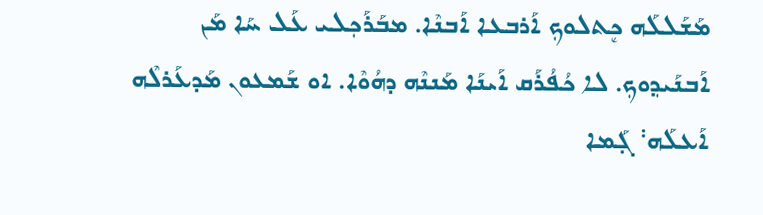ܡܰܫܰܠܠܰܗ ܟܷܬܠܘܟ݂ ܐܰܪܒܥܐ ܐܰܒܢܶܐ. ܡܒܰܪܰܟ݂ܠܝ ܥܰܠ ܚܰܐ ܡܰܢ ܐܰܒܢܰܝܕ݂ܘܟ݂. ܠܐ ܟܳܦܳܪܰܩ ܐܰܝܢܰܐ ܡܰܢܢܶܗ ܕܗܳܘܶܐ. ܐܘ ܫܰܡܥܘܢ ܡܰܕܥܰܪܠܶܗ ܐܰܥܠܰܗ܃ ܓ݂ܰܡܐ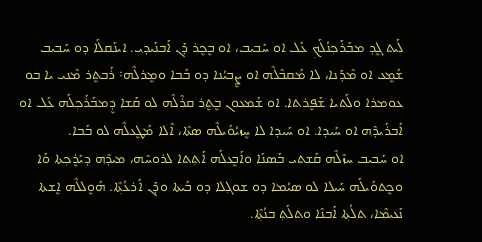ܠܰܝܬ ܓܷܕ ܡܒܰܪܰܟ݂ܢܳܠܰܟ݂ ܥܰܠ ܐܘ ܚܰܒܝܒ، ܐܘ ܒܷܟܷܪ ܕܰܢ ܐܰܒܢܰܝܕ݂ܝ. ܐܝܢܰܩܠܰܐ ܕܘ ܚܰܒܝܒ ܫܰܡܷܥ ܐܘ ܡܶܕܰܢܐ، ܠܐ ܡܰܩܒܶܠܶܗ ܐܘ ܨܷܒܝܳܢܐ ܕܘ ܒܰܒܐ ܘܡܷܪܠܶܗ܃ ܪܰܒܬܷܪ ܡܶܢܝ ܝܐ ܒܘ ܥܘܡܪܐ ܘܠܰܬܝܐ ܫܰܦܷܪܬܐ. ܐܘ ܫܰܡܥܘܢ ܒܷܬ݂ܷܪ ܩܪܶܠܶܗ ܠܘ ܩܰܫܐ ܕܷܡܒܰܪܰܟ݂ܠܰܗ ܥܰܠ ܐܘ ܐܰܒܪܰܝܕ݂ܶܗ ܐܘ ܚܰܝܕܐ. ܐܘ ܚܰܝܕܐ ܠܐ ܚܷܙܝܳܘܰܝܠܶܗ ܣܬܶܐ، ܐܶܠܐ ܡܰܛܷܥܠܶܗ ܠܘ ܒܰܒܐ.
ܐܘ ܚܰܒܝܒ ܚܙܶܠܶܗ ܩܰܫܬܝ ܒܰܣܢܰܐ ܘܐܰܒܷܥܠܰܗ ܐܰܬ݂ܬܐ ܠܪܘܚܶܗ، ܡܝܕ݂ܶܗ ܕܝܰܪܷܟ݂ܬܐ ܘܰܐ ܘܟܷܬܘܰܝܠܰܗ ܚܰܝܠܐ ܠܘ ܣܝܳܡܐ ܕܘ ܫܘܓ݂ܠܐ ܕܘ ܒܰܝܬܐ ܘܕܰܢ ܐܰܪܥܳܬ݂ܶܐ. ܗܰܘܷܠܠܶܗ ܐܷܫܬܐ ܢܰܥܝܡܶܐ، ܬܠܳܬ݂ܐ ܐܰܒܢܶܐ ܘܬܠܰܬ݂ ܒܢܳܬ݂ܶܐ.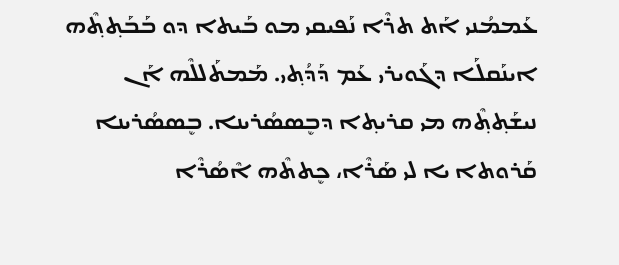ܥܰܡܡܳܢܝ ܐܰܬ ܬܪܶܐ ܢܰܦܝܩܝ ܡܘ ܒܰܝܬܐ ܕܘ ܒܰܒܰܬ݂ܬ݂ܶܗ ܐܝܢܰܩܠܰܐ ܕܓܰܘܝܪܝ ܥܰܡ ܕܰܕܳܬ݂ܝ. ܡܰܡܬܰܠܠܶܗ ܐܰܢ ܢܝܫܰܬ݂ܬ݂ܶܗ ܡܝ ܩܪܝܬ݂ܐ ܕܒܷܣܣܳܪܝܢܐ. ܒܷܣܣܳܪܝܢܐ ܩܰܪܘܬܐ ܝܐ ܠܝ ܣܰܪܶܐ، ܟܷܬܬܶܗ ܐܶܣܳܪܶܐ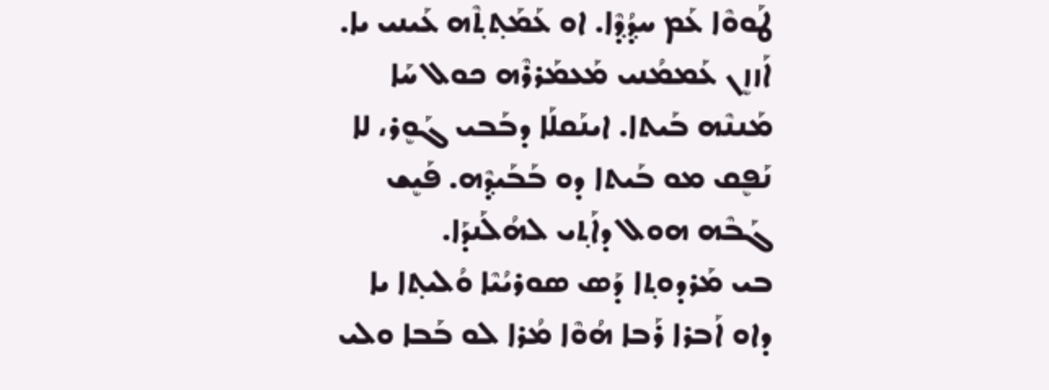ܛܰܘܘܶܐ ܥܰܡ ܚܕ݂ܳܕ݂ܶܐ. ܐܘ ܥܰܡܰܬ݂ܬ݂ܶܗ ܥܰܝܢܝ ܝܐ. ܐܰܙܙܷܢ ܥܰܡܡܳܢܝ ܡܰܥܡܰܪܪܶܗ ܟܘܠ ܚܰܐ ܡܰܢܢܶܗ ܒܰܝܬܐ. ܐܝܢܰܩܠܰܐ ܕܒܰܒܝ ܓܰܘܷܪ، ܠܐ ܢܰܦܷܩ ܡܘ ܒܰܝܬܐ ܕܘ ܒܰܒܰܝܕ݂ܶܗ. ܦܰܝܷܫ ܓܰܒܶܗ ܗܘܠ ܕܐܰܬ݂ܝ ܠܗܳܠܰܢܕܰܐ.
ܒܝ ܡܰܪܕܘܬ݂ܐ ܕܰܣ ܣܘܪܝܳܝܶܐ ܘܳܠܝܬ݂ܐ ܝܐ ܕܐܘ ܐܰܒܪܐ ܪܰܒܐ ܗܳܘܶܐ ܡܳܪܐ ܠܘ ܒܰܒܐ ܘܠܝ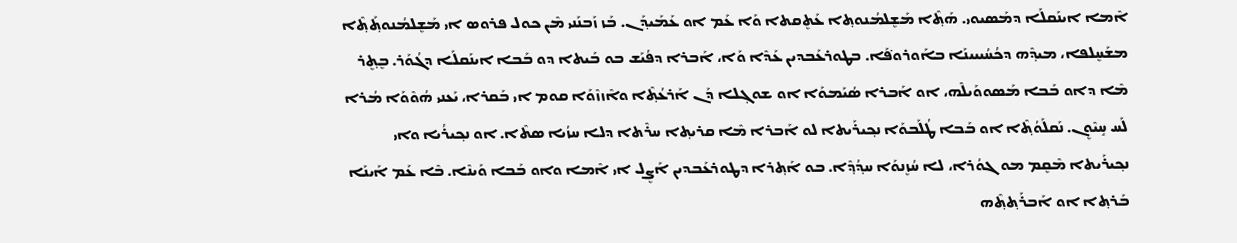ܐܶܡܐ ܐܝܢܰܩܠܰܐ ܕܡܰܣܝܘܝ. ܗܰܬ݂ܶܐ ܡܰܫܷܠܡܳܢܘܬ݂ܐ ܥܰܬܷܩܬܐ ܘܰܐ ܥܰܡ ܐܘ ܥܰܡܰܝܕ݂ܰܢ. ܒܰܙ ܙܰܒܢܰܢܝ ܡܶܢ ܟܘܠ ܦܪܘܣ ܐܝ ܡܰܫܷܠܡܳܢܘܬ݂ܰܬ݂ܶܐ ܡܫܰܚܷܠܦܐ، ܡܝܕ݂ܶܗ ܕܟܳܚܳܝܝܝܢܰܐ ܒܐܰܘܪܘܦ݁ܰܐ. ܒܛܘܪܥܰܒܕܝܢ ܥܰܕܶܐ ܘܰܐ، ܐܰܒܪܐ ܕܦܳܝܰܫ ܒܘ ܒܰܝܬܐ ܕܘ ܒܰܒܐ ܐܝܢܰܩܠܰܐ ܕܓܳܘܰܪ. ܒܷܬ݂ܷܪ ܡܶܐ ܕܐܘ ܒܰܒܐ ܡܰܣܘܘܰܝܠܶܗ، ܐܘ ܐܰܒܪܐ ܣܳܝܰܡܘܰܐ ܐܘ ܫܘܓ݂ܠܐ ܕܰܢ ܐܰܪܥܳܬ݂ܶܐ ܘܐܶܙܙܶܘܰܐ ܩܘܡ ܐܝ ܒܰܩܪܐ، ܝܰܥܢܝ ܗܳܘܶܘܰܐ ܡܳܪܐ ܠܰܚ ܚܱܝܶܘܷܢ. ܢܰܩܠܰܘܳܬ݂ܶܐ ܐܘ ܒܰܒܐ ܛܳܠܰܒܘܰܐ ܢܟ݂ܝܪܰܝܬܐ ܠܘ ܐܰܒܪܐ ܡܶܐ ܩܪܝܬ݂ܐ ܚܪܶܬܐ ܕܠܐ ܚܙܳܝܐ ܣܬܶܐ. ܐܘ ܢܟ݂ܝܪܳܝܐ ܘܐܝ ܢܟ݂ܝܪܰܝܬܐ ܡܶܩܷܡ ܡܘ ܓܘܳܪܐ، ܠܐ ܚܳܙܷܢܘܰܐ ܚܕ݂ܳܕ݂ܶܐ. ܒܘ ܐܰܬ݂ܪܐ ܕܛܘܪܥܰܒܕܝܢ ܐܰܨܷܠ ܐܝ ܐܶܡܐ ܘܐܘ ܒܰܒܐ ܘܰܝܢܶܐ. ܒܶܐ ܥܰܡ ܐܰܝܢܰܐ ܒܰܪܬ݂ܐ ܐܘ ܐܰܒܪܰܬ݂ܬ݂ܶܗ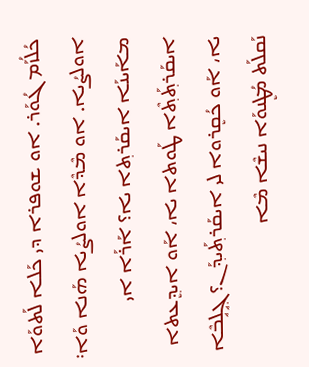ܟܳܠܳܙܰܡ ܓܳܘܰܪ. ܐܘ ܫܘܦܪܐ ܕܝ ܟܰܠܐ ܠܰܬܘܰܐ ܐܘܠܨܳܝܐ. ܐܘ ܡܶܕܶܐ ܐܘܠܨܳܝܐ ܗܰܢܐ ܘܰܐ܃ ܡܐܰܝܢܰܐ ܐܝܩܰܪܬ݂ܐ ܝܐ؟ ܐܰܪܰܐ ܐܝ ܐܝܩܰܪܬ݂ܰܬ݂ܶܐ ܛܰܘܬܐ ܝܐ، ܐܰܘ ܐܝܕ݂ܷܥܬܐ ܝܐ، ܐܰܘ ܟܳܩܷܪܘܐ ܠܝ ܐܝܩܰܪܬ݂ܰܝܕ݂ܰܢ؟ ܓ݂ܱܠܱܒܶܐ ܢܰܩܠܰܬ ܡܳܛܷܢܘܰܐ ܢܝܫܶܐ ܡܶܐ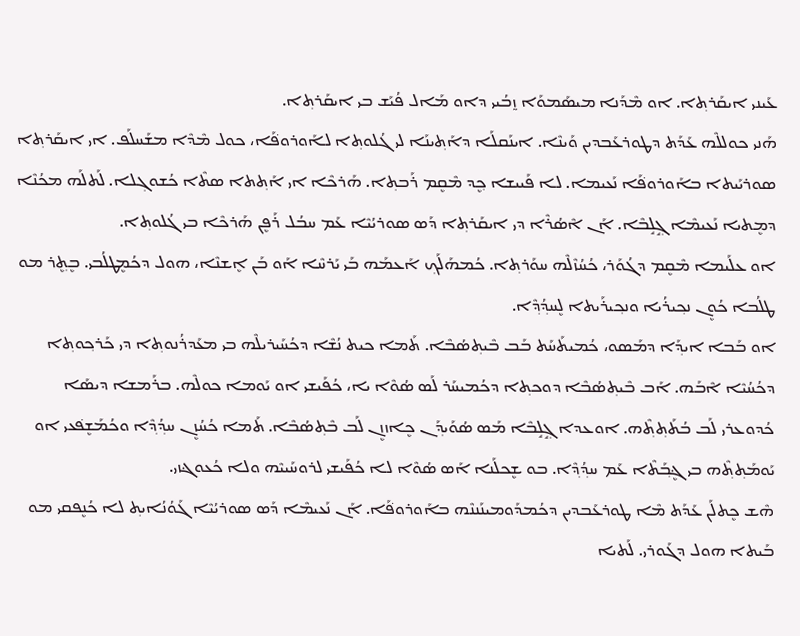ܥܰܝܢܝ ܐܝܩܰܪܬ݂ܐ. ܐܘ ܡܶܕܰܢܐ ܡܝܣܰܡܘܰܐ ܙ̰ܒܳܝܝ ܕܐܘ ܡܰܐܠ ܦܳܝܰܫ ܒܝ ܐܝܩܰܪܬ݂ܐ.
ܗܰܢܝ ܟܘܠܠܶܗ ܥܰܕܰܬ ܕܛܘܪܥܰܒܕܝܢ ܘܰܝܢܶܐ. ܐܝܢܰܩܠܰܐ ܕܐܰܬ݂ܝܢܰܐ ܠܝ ܓܳܠܘܬ݂ܐ ܠܐܰܘܪܘܦ݁ܰܐ، ܟܘܠ ܡܶܕܶܐ ܡܫܰܚܠܰܦ. ܐܝ ܐܝܩܰܪܬ݂ܐ ܣܘܪܝܰܝܬܐ ܒܐܰܘܪܘܦ݁ܰܐ ܢܰܥܝܡܐ. ܠܐ ܦܰܝܝܫܐ ܟ݂ܷܕ ܡܶܩܷܡ ܪܰܒܬ݂ܐ. ܗܰܪܟܶܐ ܐܝ ܐܰܬ݂ܬܐ ܣܬܶܐ ܟܳܫܘܓ݂ܠܐ. ܠܰܬܠܰܗ ܡܟܳܢܶܐ ܕܡܷܬܝܐ ܢܰܥܝܡܶܐ ܓ݂ܱܠܱܒܶܐ. ܐܰܢ ܐܶܣܳܪܶܐ ܕܝ ܐܝܩܰܪܬ݂ܐ ܕܰܣ ܣܘܪܝܳܝܶܐ ܥܰܡ ܚܒܳܠ ܪܰܦܷܢ ܗܰܪܟܶܐ ܒܝ ܓܳܠܘܬ݂ܐ.
ܐܘ ܥܠܰܝܡܐ ܡܶܩܷܡ ܕܓܳܘܰܪ، ܟܳܚܳܙܶܠܶܗ ܚܘܰܪܬ݂ܐ. ܟܳܡܗܰܠܰܟ݂ ܐܰܥܡܰܗ ܒܰܝ ܝܰܪܚܶܐ ܐܰܘ ܒܰܢ ܐܷܫܢܶܐ، ܗܘܠ ܕܟܳܡܷܛܠܳܒܝ. ܒܷܬ݂ܷܪ ܡܘ ܛܠܳܒܐ ܟܳܘܷܢ ܢܟ݂ܝܪܳܝܐ ܘܢܟ݂ܝܪܰܝܬܐ ܠܷܚܕ݂ܳܕ݂ܶܐ.
ܐܘ ܒܰܒܐ ܐܝܕ݂ܰܐ ܕܡܰܣܘ، ܟܳܡܝܬܰܚܰܬ ܒܰܒ ܒܶܝܬ݂ܣܳܒܶܐ. ܬܰܡܐ ܟܝܬ ܢܳܫܶܐ ܕܟܳܚܰܝܪܝܠܶܗ ܒܝ ܡܥܰܕܪܳܢܘܬ݂ܐ ܕܝ ܟܰܪܟ݂ܘܬ݂ܐ ܕܟܳܚܳܝܶܐ ܐܶܒܰܗ. ܐܰܒ ܒܶܝܬ݂ܣܳܒܶܐ ܕܘܟܬ݂ܐ ܕܟܳܡܝܚܰܪ ܠܰܣ ܣܳܘܶܐ ܝܐ، ܟܳܦܰܝܫܝ ܐܘ ܝܰܘܡܐ ܟܘܠܶܗ. ܒܪܰܡܫܐ ܕܝܣܰܐ ܟܳܕܘܥܪܝ ܠܰܒ ܒܳܬܰܬ݂ܬ݂ܶܗ. ܐܘܥܕܐ ܓ݂ܱܠܱܒܶܐ ܡܰܣ ܣܳܘܰܝܕ݂ܰܢ ܟܷܐܙܙܷܢ ܠܰܒ ܒܶܬ݂ܣܳܒܶܐ. ܬܰܡܐ ܟܳܚܳܙܷܢ ܚܕ݂ܳܕ݂ܶܐ ܘܟܳܡܰܫܷܦ݁ܥܝ ܐܘ ܝܰܘܡܰܬ݂ܬ݂ܶܗ ܒܝ ܔܷܒ݂ܰܬܶܐ ܥܰܡ ܚܕ݂ܳܕ݂ܶܐ. ܒܘ ܫܷܟܠܰܢܐ ܐܰܣ ܣܳܘܶܐ ܠܐ ܟܳܦܰܝܫܝ ܠܪܘܚܰܝܝܶܗ ܘܠܐ ܟܳܥܘܔܙܝ.
ܗܶܫ ܟܷܬܠܰܢ ܥܰܕܰܬ ܡܶܐ ܛܘܪܥܰܒܕܝܢ ܕܟܳܡܕܰܘܡܝܢܰܢܢܶܗ ܒܐܰܘܪܘܦ݁ܰܐ. ܐܰܢ ܢܰܥܝܡܶܐ ܕܰܣ ܣܘܪܝܳܝܶܐ ܓܰܘܳܢܳܐܝܬ݂ ܠܐ ܟܳܢܷܦܩܝ ܡܘ ܒܰܝܬܐ ܗܘܠ ܕܓܰܘܪܝ. ܠܰܬܝܐ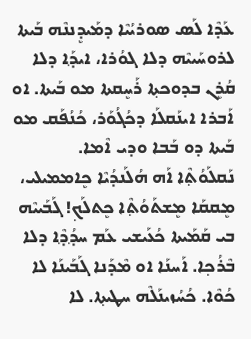ܥܰܕܶܐ ܠܰܣ ܣܘܪܝܳܝܶܐ ܕܡܰܝܕܷܢܢܶܗ ܒܰܝܬܐ ܠܪܘܚܰܝܝܶܗ ܕܠܐ ܓܘܳܪܐ، ܐܝܕ݂ܰܐ ܕܠܐ ܩܳܪܷܢ ܒܕܘܟܬ݂ܐ ܪܰܚܷܩܬܐ ܡܘ ܒܰܝܬܐ. ܐܘ ܐܰܒܪܐ ܐܝܢܰܩܠܰܐ ܕܟܳܓܳܘܰܪ، ܟܳܢܳܦܰܩ ܡܘ ܒܰܝܬܐ ܕܘ ܒܰܒܐ ܘܕܝ ܐܶܡܐ.
ܢܰܩܠܰܘܳܬ݂ܶܐ ܐܰܗ ܗܳܠܰܢܕܳܝܶܐ ܟܷܐܡܡܝܠܝ، ܡܷܩܩܰܐ ܡܷܫܬܰܘܳܬ݂ܶܐ ܟܷܬܠܰܟ݂! ܓܰܒܰܝܝܶܗ ܒܝ ܩܰܡܰܝܬܐ ܟܳܥܰܝܫܝ ܥܰܡ ܚܕ݂ܳܕ݂ܶܐ ܕܠܐ ܒܶܪܳܟ݂ܐ. ܐܰܚܢܰܐ ܐܘ ܡܶܕܰܢܐ ܓܰܒܰܝܢܰܐ ܠܐ ܟܳܘܶܐ. ܟܳܚܳܙܝܢܰܠܶܗ ܚܛܝܬ݂ܐ. ܠܐ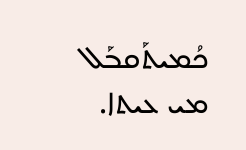ܟܳܡܝܬܰܩܒܰܠ ܡܝ ܥܝܬܐ.